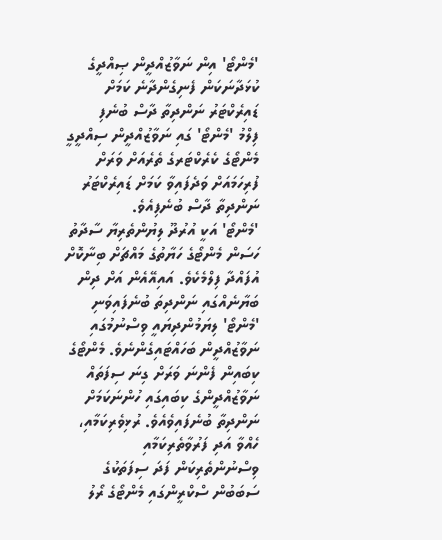'މެންޓޯ' އިން ނަވާޒުއްދީން ޞިއްދީގެ ކުޅަދާނަކަން ފެނިގެންދާނެ ކަމަށް ޑައިރެކްޓަރު ނަންދިތާ ދާސް ބުނެފި
ފިލްމު 'މެންޓޯ' ގައި ނަވާޒުއްދީން ސިއްދީގީ މެންޓޯގެ ކެރެކްޓަރގެ ތެރެއަށް ވަރަށް ފުރިހަމައަށް ވަދެފައިވާ ކަމަށް ޑައިރެކްޓަރު ނަންދިތާ ދާސް ބުނެފިއެވެ.
'މެންޓޯ' އަކީ އުރުދޫ ލިޔުންތެރިޔާ ސާދާތު ހަސަން މެންޓޯގެ ހަޔާތުގެ މައްޗަށް ބިނާކޮށް އުފައްދާ ފިލްމެކެވެ. އައިއޭއެން އަށް ދިން ބަޔާނެއްގައި ނަންދިތަ ބުނެފައިވަނި 'މެންޓޯ' ލިޔަމުންދިޔައީ ވިސްނުމުގައި ނަވާޒުއްދީން ބަހައްޓައިގެންނެވެ. މެންޓޯގެ ކިބައިން ފެންނަ ވަރަށް ގިނަ ސިފަތައް ނަވާޒުއްދީންގެ ކިބައިގައި ހުންނަކަމަށް ނަންދިތާ ބުނެފައިވެއެވެ. ރުޅިވެރިކަމާއި، ހެއްވާ އަދި ފަރުވާތެރިކަމާއި ވިސްނުންތެރިކަން ފަދަ ސިފަތަކުގެ ސަބަބުން ސްކްރީންގައި މެންޓޯގެ ރޯލު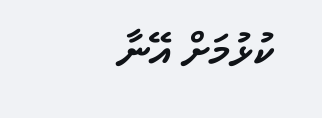ކުޅުމަށް އޭނާ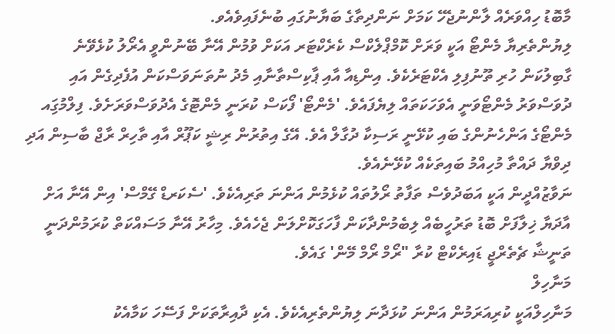މާބޮޑު ހިއްވަރެއް ލާންނުޖެހޭ ކަމަށް ނަންދިތާގެ ބަޔާނުގައި ބުނެފައިވެއެވ.
ލިޔުންތެރިޔާ މެންޓޯ އަކީ ވަރަށް ކޮމްޕްލެކްސް ކެރެކްޓަރ އަކަށް ވުމުން އޭނާ ބޭނުންވީ އެރޯލު ކުޅެވޭނެ ގާބިލުކަން ހުރި ތޫނުފިލި އެކްޓަރެކެވެ. އިންޑިއާ އާއި ޕާކިސްތާނާއި މެދު ނުތަނަވަސްކަން އުފެދިގެން އައި ދުވަސްވަރު މެންޓޯވަނީ އެވަހަކަތައް ލިޔެފައެވެ. 'މެންޓޯ' ފޯކަސް ކުރަނީ މެންޓޮގެ އެދުވަސްވަރަށެވެ. ފިލްމުގަިއ މެންޓޯގެ އަންހެނުންގެ ބައި ކުޅޭނީ ރަސިކާ ދުގާލް އެވެ. އޭގެ އިތުރުން ރިޝީ ކަޕޫރް އާއި ތާހިރް ރާޖް ބާސިން އަދި ދިވްޔާ ދައްތާ މުހިއްމު ބައިތަކެއް ކުޅޭނެއެވެ.
ނަވާޒުއްދީން އަކީ އަބަދުވެސް ތަފާތު ރޯލުތައް ކުޅެމުން އަންނަ ތަރިއެކެވެ. 'ސެކަރޑް ގޭމްސް' އިން އޭނާ އަށް އާދަޔާ ޚިލާފަށް ބޮޑު ތަރުހީބެއް ލިބެމުންދާކަން ފާހަގަކޮށްލަން ޖެހެއެވެ. މިހާރު އޭނާ މަސައްކަތް ކުރަމުންދަނީ ތަނީޝާ ޗެތެރްޖީ ޑައިރެކްޓް ކުރާ "ރޯމް ރޯމް މޭން' ގައެވެ.
މަނާހިލް
މަނާހިލްއަކީ ކުރިއަރަމުން އަންނަ ކުޅަދާނަ ލިޔުންތެރިއެކެވެ. އެކި ދާއިރާތަކަށް ފަސޭހަ ކަމާއެކު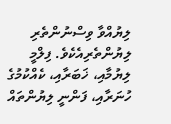ލިޔުއްވާ ވިސްނުންތެރި ލިޔުންތެރިއެކެވެ. ފިލްމީ ލިޔުމާއި، ޚަބަރާއި، ކެއްކުމުގެ ހުނަރާއި، ފަންނީ ލިޔުންތައް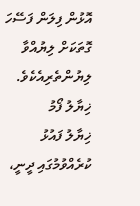އޮޅުން ފިލަން ފަސޭހަ ގޮތަކަށް ލިޔުއްވާ ލިޔުންތެރިއެކެވެ.
ޚިޔާލު ފޯމު
ޚިޔާލު ފައުޅު ކުރެއްވުމުގައި ދީނީ،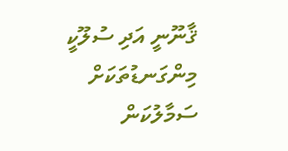ޤާނޫނީ އަދި ސުލޫކީ މިންގަނޑުތަކަށް ސަމާލުކަން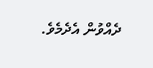ދެއްވުން އެދެމެވެ.